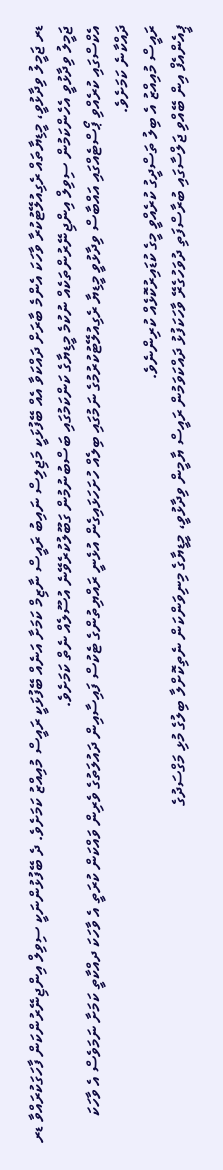ޑރ ޖަމީލު ވިދާޅުވީ، މީޑިޔާތައް ރެގިއުލޭޓުކުރާ ވާހަކަ އެންމެ ބާރަށް ދައްކަވާ އެއް ބޭފުޅަކީ މަޖިލިސް ނައިބު ރައީސް ނާޒިމް ކަމަށާ އަނެއް ބޭފުޅަކީ ރައީސް މުއިއްޒު ކަމަށެވެ. ދެ ބޭފުޅުންނަކީ ސިވިލް އިންޖިނޭރުންކަން ފާހަގަކުރައްވާ ޑރ ޖަމީލު ވިދާޅުވީ އެހެންކަމުން ސިވިލް އިންޖިނޭރުންތަކެއް ނުކުމެ މީޑިޔާގެ ކަންކަމުގައި ބަސްބުނުމުން ގަބޫލުކުރެވޭނެ އުސޫލެއް ނެތް ކަމަށެވެ.
އެކްސްގައި ކުރެއްވި ޕޯސްޓެއްގައި އައްބާސް ވިދާޅުވީ މީޑިޔާ ރެގިއުލޭޓުކުރުމުގެ ނަމުގައި ބިލެއް ހުށަހަޅައިގެން އުޅެނީ ރައްޔިތުންގެ ޓެކުސް ފައިސާއިން ދައުލަތުގެ ވެރިން ވައްކަން ކުރަތީ އެ ވާހަކަ ދއްކާތީ ކަމަށާ ނަމަވެސް އެ ވާހަކަ ދައްކާނެ ކަމަށެވެ.
ރައީސް މުއިއްޒު އެ ބިލު ތަސްދީގު ކުރެއްވީ މީގެ ކުޑައިރުކޮޅެއް ކުރިންނެވެ.
ޕީއެންއެފް އިން ބޭއްވި ޖަލްސާގައި ބުރާސްފަތި ދުވަހުގެރޭ ވާހަކަފުޅު ދައްކަވަމުން ރައީސް ޔާމީން ވިދާޅުވީ، މީޑީޔާގެ މިނިވަންކަން ނެތިކޮށްލާ ބިލުގެ މުޅި މަގްސަދުގެ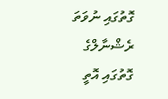ގޮތުގައި ނުވަތަ ރެޝްނާލްގެ ގޮތުގައި އޮތީ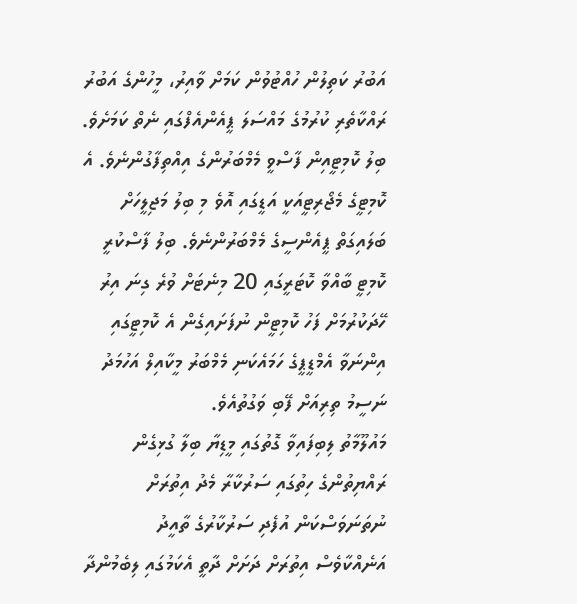އަބުރު ކަތިލުން ހުއްޓުވުން ކަމަށް ވާއިރު، މީހުންގެ އަބުރު ރައްކާތެރި ކުރުމުގެ މައްސަލަ ޕީއެންއެފްގައި ނެތް ކަމަށެވެ.
ބިލު ކޮމިޓީއިން ފާސްވީ މެމްބަރުންގެ އިއްތިފާގުންނެވެ. އެ ކޮމިޓީގެ މެޖޯރިޓީއަކީ އަޑީގައި އޮވެ މި ބިލު މަޖިލީހަށް ބަލައިގަތް ޕީއެންސީގެ މެމްބަރުންނެވެ. ބިލު ފާސްކުރީ ކޮމިޓީ ބާއްވާ ކޮޓަރީގައި 20 މިނެޓަށް ވުރެ ގިނަ އިރު ހޭދަކުރުމަށް ފަހު ކޮމިޓީން ނުފަށައިގެން އެ ކޮމިޓީގައި އިންނަވާ އެމްޑީޕީގެ ހަމައެކަނި މެމްބަރު މީކާއިލް އަހުމަދު ނަސީމު ތިރިއަށް ފޭބި ވަގުތުއެވެ.
މައުލޫމާތު ލިބިފައިވާ ގޮތުގައި މީޑިޔާ ބިލާ ގުޅިގެން ރައްޔިތުންގެ ހިތުގައި ސަރުކާރާ މެދު އިތުރަށް ނުތަނަވަސްކަން އުފެދި ސަރުކާރުގެ ތާއީދު އަނެއްކާވެސް އިތުރަށް ދަށަށް ދާތީ އެކަމުގައި ލިބެމުންދާ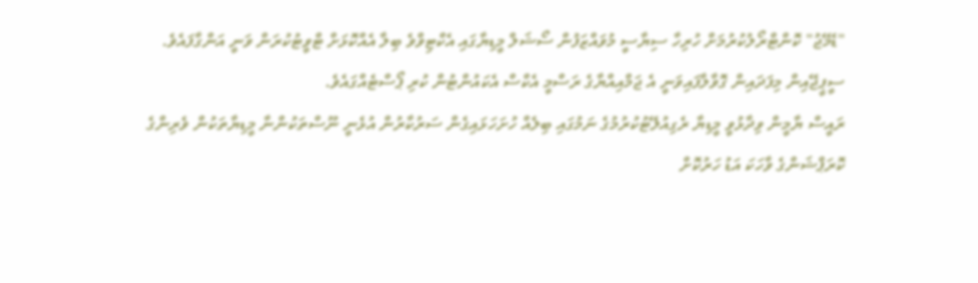"ޑެމޭޖު" ކޮންޓްރޯލުކުރުމަށް ހުރިހާ ސިޔާސީ މުވައްޒަފުން ސޯޝަލް މީޑިޔާގައި އެކްޓިވްވެ ބިލާ އެއްކޮޅަށް ޓްވީޓުކުރަން ވަނީ އަންގާފައެވެ.
ސީޕީޖޭއިން މިފަދައިން ގޮވާލާފައިވަނީ އެ ޖަމްއިއްޔާގެ ރަސްމީ އެކްސް އެކައުންޓުން ކުރި ޕޯސްޓެއްގައެވެ.
ރައީސް ޔާމީން ވިދާޅުވީ މީޑިޔާ ރެގިއުލޭޓުކުރުމުގެ ނަމުގައި ބިލެއް ހުށަހަޅައިގެން ސަރުކާރުން އުޅެނީ ނޫސްތަކުންނާ މީޑިޔާތަކުން ވެރިންގެ ކޮރަޕްޝަންގެ ވާހަކަ އަޑު ހަރުކޮށް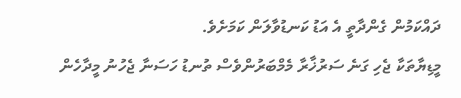ދައްކަމުން ގެންދާތީ އެ އަޑު ކަނޑުވާލަން ކަމަށެވެ.
މީޑިޔާތަކާ ޖެހި ގަނެ ސަރުޚާރާ މެމްބަރުންވެސް ތުނޑު ހަސަނާ ޖެހުނު މީދާހެން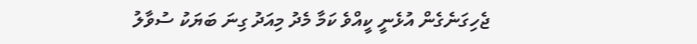ޖެހިގަނެގެން އުޅެނީ ކީއްވެ ކަމާ މެދު މިއަދު ގިނަ ބަޔަކު ސުވާލު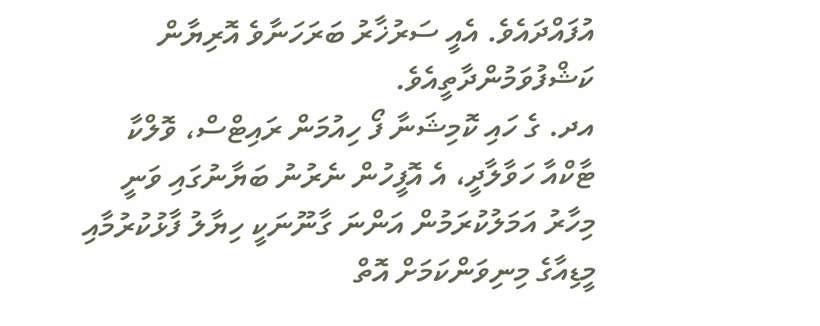އުފައްދައެވެ. އެއީ ސަރުޚާރު ބަރަހަނާވެ އޮރިޔާން ކަޝްފުވަމުންދާތީއެވެ.
އދ. ގެ ހައި ކޮމިޝަނާ ފޯ ހިއުމަން ރައިޓްސް، ވޮލްކާ ޓާކްއާ ހަވާލާދީ، އެ އޮފީހުން ނެރުނު ބަޔާނުގައި ވަނީ މިހާރު އަމަލުކުރަމުން އަންނަ ގާނޫނަކީ ހިޔާލު ފާޅުކުރުމާއި މީޑިއާގެ މިނިވަންކަމަށް އޮތް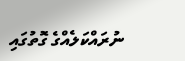ނުރައްކަލެއްގެ ގޮތުގައި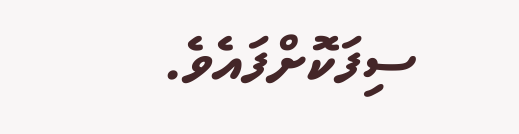ސިފަކޮށްފައެވެ.